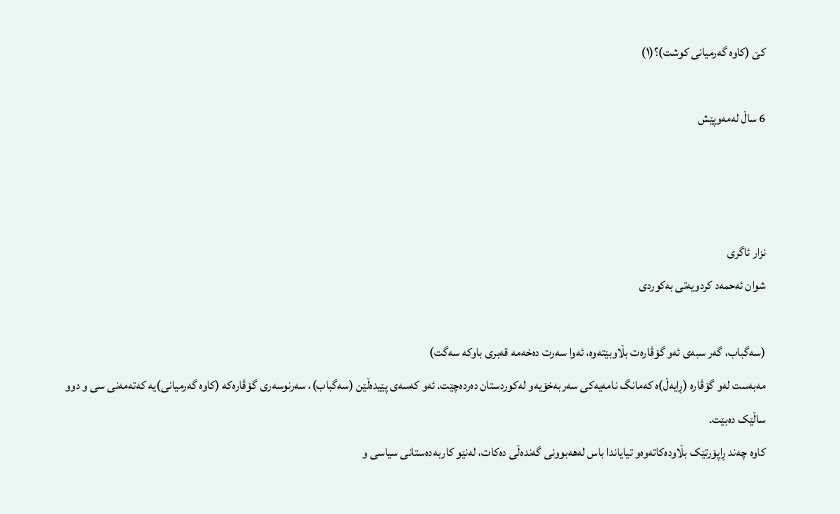کێ‌ (کاوه‌ گه‌رمیانى کوشت)؟(١)

6 ساڵ لەمەوپێش



نزار ئاگری
شوان ئه‌حمه‌د کردویه‌تى به‌کوردی

(سه‌گباب، گه‌ر سبه‌ى ئه‌و گۆڤاره‌ت بڵاوبێته‌وه‌، ئه‌وا سه‌رت ده‌خه‌مه‌ قه‌برى باوکه‌ سه‌گت)
مه‌به‌ست له‌و گۆڤاره‌ (ڕایه‌ڵ)ه‌ که‌مانگ نامه‌یه‌کى سه‌ربه‌خۆیه‌و له‌کوردستان ده‌رده‌چێت. ئه‌و که‌سه‌ى پێیده‌ڵێن (سه‌گباب)، سه‌رنوسه‌رى گۆڤاره‌که‌ (کاوه‌ گه‌رمیانی)یه‌ که‌ته‌مه‌نى سى و دوو ساڵێک ده‌بێت.
کاوه‌ چه‌ند ڕاپۆرتێک بڵاوده‌کاته‌وه‌و تیایاندا باس له‌هه‌بوونى گه‌نده‌ڵى ده‌کات، له‌نێو کاربه‌ده‌ستانى سیاسى و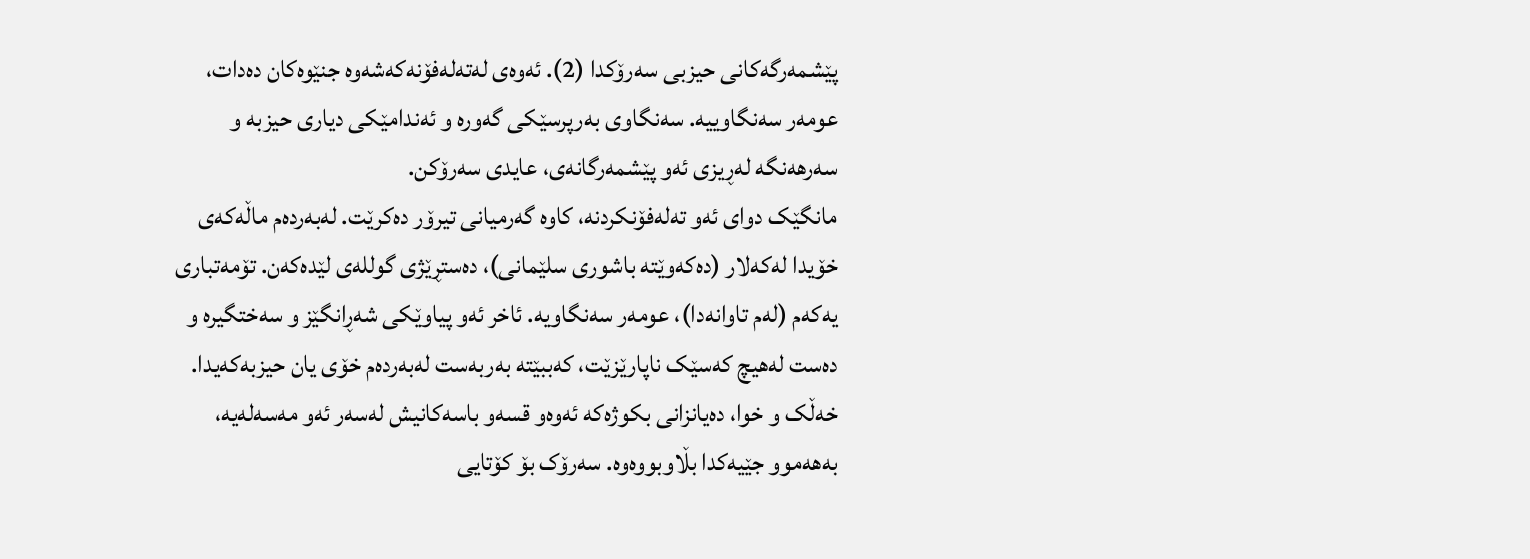پێشمه‌رگه‌کانى حیزبى سه‌رۆکدا (2). ئه‌وه‌ى له‌ته‌له‌فۆنه‌که‌شه‌وه‌ جنێوه‌کان ده‌دات، عومه‌ر سه‌نگاوییه‌. سه‌نگاوى به‌رپرسێکى گه‌وره‌ و ئه‌ندامێکى دیارى حیزبه‌ و سه‌رهه‌نگه‌ له‌ڕیزى ئه‌و پێشمه‌رگانه‌ی، عایدى سه‌رۆکن.
مانگێک دواى ئه‌و ته‌له‌فۆنکردنه‌، کاوه‌ گه‌رمیانى تیرۆر ده‌کرێت. له‌به‌رده‌م ماڵه‌که‌ى خۆیدا له‌که‌لار (ده‌که‌وێته‌ باشورى سلێمانی)، ده‌ستڕێژى گولله‌ى لێده‌که‌ن. تۆمه‌تبارى یه‌که‌م (له‌م تاوانه‌دا)، عومه‌ر سه‌نگاویه‌. ئاخر ئه‌و پیاوێکى شه‌ڕانگێز و سه‌ختگیره‌ و ده‌ست له‌هیچ که‌سێک ناپارێزێت، که‌ببێته‌ به‌ربه‌ست له‌به‌رده‌م خۆى یان حیزبه‌که‌یدا.
خه‌ڵک و خوا، ده‌یانزانى بکوژه‌که‌ ئه‌وه‌و قسه‌و باسه‌کانیش له‌سه‌ر ئه‌و مه‌سه‌له‌یه‌، به‌هه‌موو جێیه‌کدا بڵاوبووه‌وه‌. سه‌رۆک بۆ کۆتایى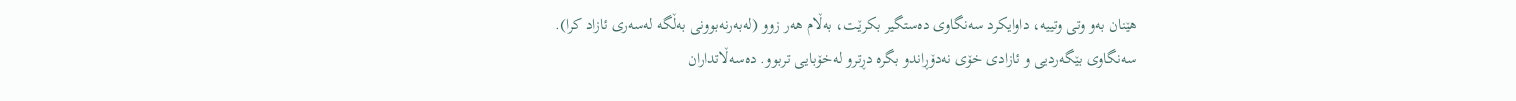هێنان به‌و وتى وتییه‌، داوایکرد سه‌نگاوى ده‌ستگیر بکرێت، به‌ڵام هه‌ر زوو (له‌به‌رنه‌بوونى به‌ڵگه‌ له‌سه‌رى ئازاد کرا).
سه‌نگاوى بێگه‌ردیى و ئازادى خۆى نه‌دۆڕاندو بگره‌ دڕترو له‌خۆبایى تربوو. ده‌سه‌ڵاتداران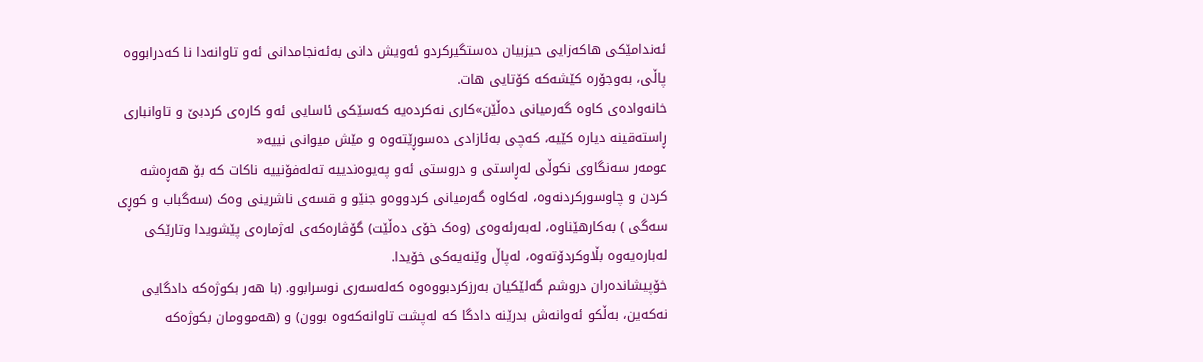ئه‌ندامێکى هاکه‌زایى حیزبیان ده‌ستگیرکردو ئه‌ویش دانى به‌ئه‌نجامدانى ئه‌و تاوانه‌دا نا که‌درابووه‌ پاڵی، به‌وجۆره‌ کێشه‌که‌ کۆتایى هات.
خانه‌واده‌ى کاوه‌ گه‌رمیانى ده‌ڵێن»کارى نه‌کرده‌یه‌ که‌سێکى ئاسایى ئه‌و کاره‌ى کردبێ‌ و تاوانبارى ڕاسته‌قینه‌ دیاره‌ کێیه‌، که‌چى به‌ئازادى ده‌سوڕێته‌وه‌ و مێش میوانى نییه‌«
عومه‌ر سه‌نگاوى نکوڵى له‌ڕاستى و دروستى ئه‌و په‌یوه‌ندییه‌ ته‌له‌فۆنییه‌ ناکات که‌ بۆ هه‌ڕه‌شه‌ کردن و چاوسورکردنه‌وه‌، له‌کاوه‌ گه‌رمیانى کردووه‌و جنێو و قسه‌ى ناشرینى وه‌ک (سه‌گباب و کوڕى سه‌گى ) به‌کارهێناوه‌، له‌به‌رئه‌وه‌ى (وه‌ک خۆى ده‌ڵێت) گۆڤاره‌که‌ى له‌ژماره‌ى پێشویدا وتارێکى له‌باره‌یه‌وه‌ بڵاوکردۆته‌وه‌، له‌پاڵ وێنه‌یه‌کى خۆیدا.
خۆپیشانده‌ران دروشم گه‌لێکیان به‌رزکردبووه‌وه‌ که‌له‌سه‌رى نوسرابوو. (با هه‌ر بکوژه‌که‌ دادگایى نه‌که‌ین، به‌ڵکو ئه‌وانه‌ش بدرێنه‌ دادگا که‌ له‌پشت تاوانه‌که‌وه‌ بوون) و (هه‌موومان بکوژه‌که‌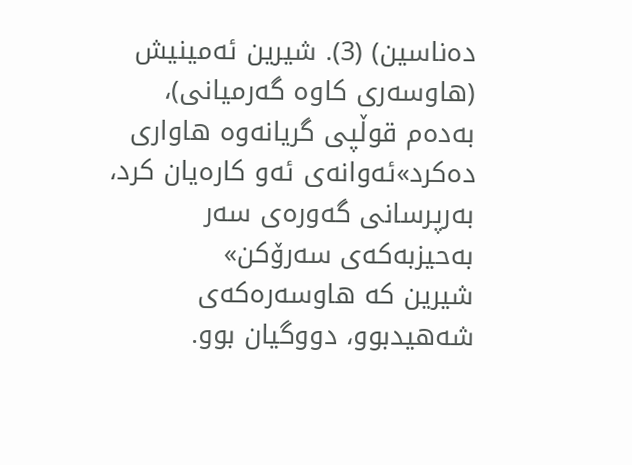ده‌ناسین) (3). شیرین ئه‌مینیش (هاوسه‌رى کاوه‌ گه‌رمیانی)، به‌ده‌م قوڵپى گریانه‌وه‌ هاوارى ده‌کرد»ئه‌وانه‌ى ئه‌و کاره‌یان کرد، به‌رپرسانى گه‌وره‌ى سه‌ر به‌حیزبه‌که‌ى سه‌رۆکن»
شیرین که‌ هاوسه‌ره‌که‌ى شه‌هیدبوو، دووگیان بوو.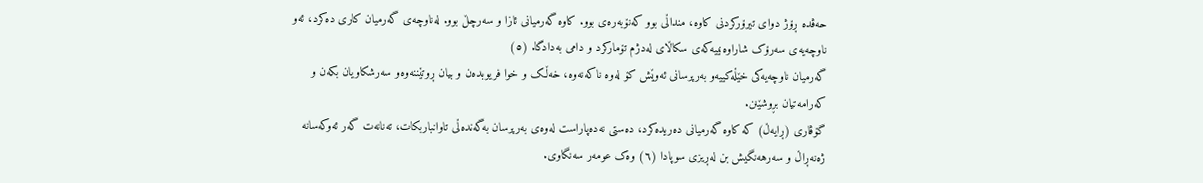حه‌ڤده‌ ڕۆژ دواى تیرۆرکردنى کاوه‌، منداڵى بوو که‌نۆبه‌ره‌ى بوو. کاوه‌ گه‌رمیانى ئازا و سه‌رچڵ بوو. له‌ناوچه‌ى گه‌رمیان کارى ده‌کرد، ئه‌و ناوچه‌یه‌ى سه‌رۆک شاراوه‌نییه‌که‌ى سکاڵاى له‌دژم تۆمارکرد و دامى به‌دادگا. (٥)
گه‌رمیان ناوچه‌یه‌کى خێڵه‌کییه‌و به‌رپرسانى ئه‌وێش کۆ له‌وه‌ ناکه‌نه‌وه‌، خه‌ڵک و خوا فریوبده‌ن و بیان ڕوتێننه‌وه‌و سه‌رشکاویان بکه‌ن و که‌رامه‌تیان بڕوشێنن.
گۆڤارى (ڕایه‌ڵ) که‌ کاوه‌ گه‌رمیانى ده‌ریده‌کرد، ده‌ستى نه‌ده‌پاراست له‌وه‌ى به‌رپرسان به‌گه‌نده‌ڵى تاوانباربکات، ته‌نانه‌ت گه‌ر ئه‌وکه‌سانه‌ ژه‌نه‌ڕاڵ و سه‌رهه‌نگیش بن له‌ڕیزى سوپادا (٦) وه‌ک عومه‌ر سه‌نگاوی.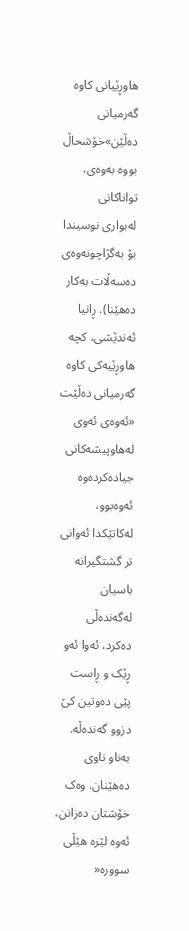هاوڕێیانى کاوه‌ گه‌رمیانى ده‌ڵێن»خۆشحاڵ بووه‌ به‌وه‌ی، تواناکانى له‌بوارى نوسیندا بۆ به‌گژاچونه‌وه‌ى ده‌سه‌ڵات به‌کار ده‌هێنا). ڕانیا ئه‌ندێشی، کچه‌ هاوڕێیه‌کى کاوه‌ گه‌رمیانى ده‌ڵێت «ئه‌وه‌ى ئه‌وى له‌هاوپیشه‌کانى جیاده‌کرده‌وه‌ ئه‌وه‌بوو، له‌کاتێکدا ئه‌وانى تر گشتگیرانه‌ باسیان له‌گه‌نده‌ڵى ده‌کرد، ئه‌وا ئه‌و ڕێک و ڕاست پێى ده‌وتین کێ‌ دزوو گه‌نده‌ڵه‌. به‌ناو ناوى ده‌هێنان. وه‌ک خۆشتان ده‌زانن، ئه‌وه‌ لێره‌ هێڵى سووره‌«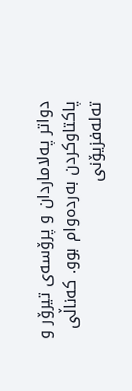دواتر په‌لاماردان و پرۆسه‌ى تیرۆر و پاکتاوکردن به‌رده‌وام بوو. که‌ناڵى ته‌له‌فزیۆنى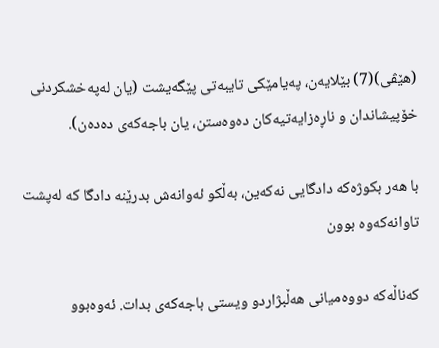(هێڤی)(7) بێلایه‌ن، په‌یامێکى تایبه‌تى پێگه‌یشت (یان له‌په‌خشکردنى خۆپیشاندان و ناڕه‌زایه‌تیه‌کان ده‌وه‌ستن، یان باجه‌که‌ى ده‌ده‌ن).

با هه‌ر بکوژه‌که‌ دادگایى نه‌که‌ین، به‌ڵکو ئه‌وانه‌ش بدرێنه‌ دادگا که‌ له‌پشت تاوانه‌که‌وه‌ بوون

که‌ناڵه‌که‌ دووه‌میانى هه‌ڵبژاردو ویستى باجه‌که‌ى بدات. ئه‌وه‌بوو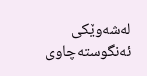له‌شه‌وێکى ئه‌نگوسته‌چاوى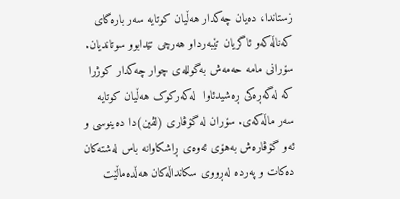زستاندا، ده‌یان چه‌کدار هه‌ڵیان کوتایه‌ سه‌ر باره‌گاى که‌ناڵه‌که‌و ئاگریان تێبه‌رداو هه‌رچى تێدابوو سوتاندیان.
سۆرانى مامه‌ حه‌مه‌ش به‌گولله‌ى چوار چه‌کدار کوژرا که‌ له‌گه‌ڕه‌کى ڕه‌شیدئاوا  له‌که‌رکوک هه‌ڵیان کوتایه‌ سه‌ر ماڵه‌که‌ی. سۆران له‌ گۆڤارى (لڤین)دا ده‌ینوسى و ئه‌و گۆڤاره‌ش به‌هۆى ئه‌وه‌ى ڕاشکاوانه‌ باس له‌شته‌کان ده‌کات و په‌رده‌ له‌ڕووى سکانداڵه‌کان هه‌ڵده‌ماڵێت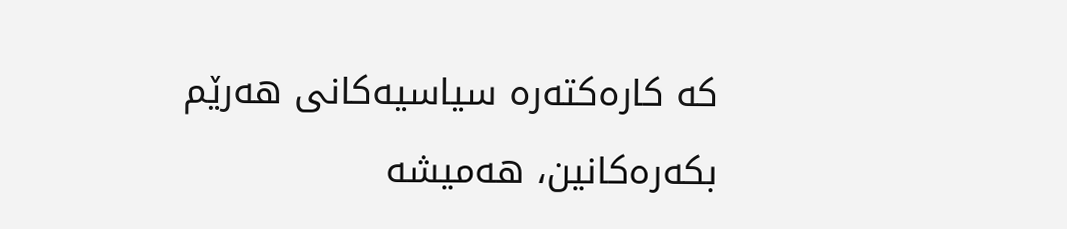که‌ کاره‌کته‌ره‌ سیاسیه‌کانى هه‌رێم بکه‌ره‌کانین، هه‌میشه‌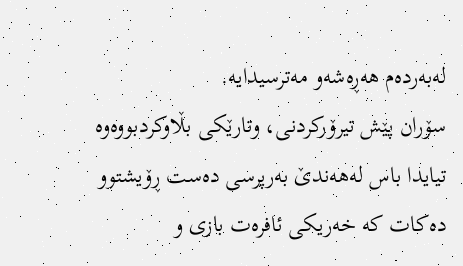له‌به‌رده‌م هه‌ڕه‌شه‌و مه‌ترسیدایه‌.
سۆران پێش تیرۆرکردنی، وتارێکى بڵاوکردبووه‌وه‌ تیایدا باس له‌هه‌ندێ‌ به‌رپرسى ده‌ست ڕۆیشتوو ده‌کات که‌ خه‌ریکى ئافره‌ت بازى و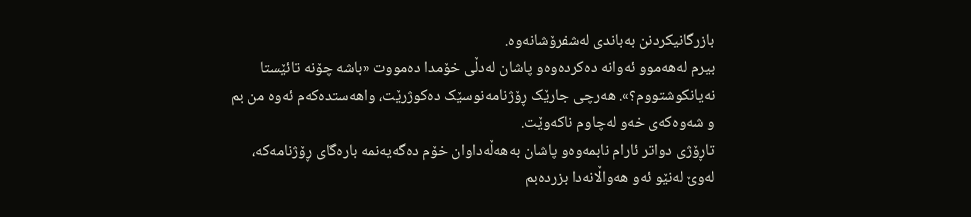بازرگانیکردنن به‌باندى له‌شفرۆشانه‌وه‌.
بیرم له‌هه‌موو ئه‌وانه‌ ده‌کرده‌وه‌و پاشان له‌دڵى خۆمدا ده‌مووت «باشه‌ چۆنه‌ تائێستا نه‌یانکوشتووم؟». هه‌رچى جارێک ڕۆژنامه‌نوسێک ده‌کوژرێت، واهه‌ستده‌که‌م ئه‌وه‌ من بم و شه‌وه‌که‌ى خه‌و له‌چاوم ناکه‌وێت.
تاڕۆژى دواتر ئارام نابمه‌وه‌و پاشان به‌هه‌ڵه‌داوان خۆم ده‌گه‌یه‌نمه‌ باره‌گاى ڕۆژنامه‌که‌، له‌وێ‌ له‌نێو ئه‌و هه‌واڵانه‌دا بزرده‌بم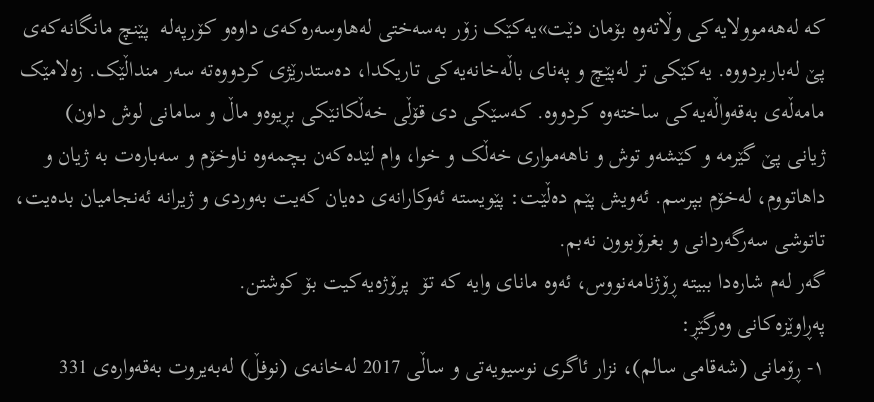که‌ له‌هه‌موولایه‌کى وڵاته‌وه‌ بۆمان دێت»یه‌کێک زۆر به‌سه‌ختى له‌هاوسه‌ره‌که‌ى داوه‌و کۆرپه‌له‌  پێنچ مانگانه‌که‌ى  پێ‌ له‌باربردووه‌. یه‌کێکى تر له‌پێچ و په‌ناى باڵه‌خانه‌یه‌کى تاریکدا، ده‌ستدرێژى کردووه‌ته‌ سه‌ر منداڵێک. زه‌لامێک مامه‌ڵه‌ى به‌قه‌واڵه‌یه‌کى ساخته‌وه‌ کردووه‌. که‌سێکى دى قۆڵى خه‌ڵکانێکى بڕیوه‌و ماڵ و سامانى لوش داون)
ژیانى پێ‌ گێرمه‌ و کێشه‌و توش و ناهه‌موارى خه‌ڵک و خوا، وام لێده‌که‌ن بچمه‌وه‌ ناوخۆم و سه‌باره‌ت به‌ ژیان و داهاتووم، له‌خۆم بپرسم. ئه‌ویش پێم ده‌ڵێت: پێویسته‌ ئه‌وکارانه‌ى ده‌یان که‌یت به‌وردى و ژیرانه‌ ئه‌نجامیان بده‌یت، تاتوشى سه‌رگه‌ردانى و بغرۆبوون نه‌بم.
گه‌ر له‌م شاره‌دا ببیته‌ ڕۆژنامه‌نووس، ئه‌وه‌ ماناى وایه‌ که‌ تۆ  پرۆژه‌یه‌کیت بۆ کوشتن.
په‌ڕاوێزه‌کانى وه‌رگێڕ:
١- ڕۆمانى (شه‌قامى سالم)، نزار ئاگرى نوسیویه‌تى و ساڵى 2017 له‌خانه‌ى (نوفڵ) له‌به‌یروت به‌قه‌واره‌ى 331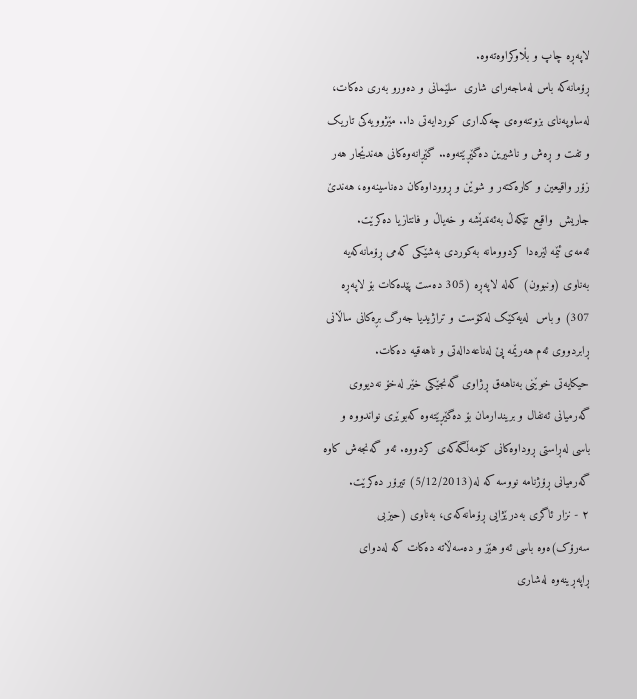لاپه‌ڕه‌ چاپ و بڵاوکراوه‌ته‌وه‌.
ڕۆمانه‌که‌ باس له‌ماجه‌راى شارى  سلێمانى و ده‌ورو به‌رى ده‌کات، له‌ساوپه‌ناى بزوتنه‌وه‌ى چه‌کدارى کوردایه‌تى دا.. مێژوویه‌کى تاریک و تفت و ڕه‌ش و ناشیرین ده‌گێڕێته‌وه‌.. گێڕانه‌وه‌کانى هه‌ندێجار هه‌ر زۆر واقیعین و کاره‌کته‌ر و شوێن و ڕووداوه‌کان ده‌ناسینه‌وه‌، هه‌ندێ‌ جاریش  واقیع تێکه‌ڵ به‌ئه‌ندێشه‌ و خه‌یاڵ و فانتازیا ده‌کرێت.
ئه‌مه‌ى ئێمه‌ لێره‌دا کردوومانه‌ به‌کوردى به‌شێکى که‌مى ڕۆمانه‌که‌یه‌ به‌ناوى (ونبوون) که‌له‌ لاپه‌ڕه‌ (305 ده‌ست پێده‌کات بۆ لاپه‌ڕه‌ 307) و باس  له‌یه‌کێک له‌کۆست و تراژیدیا جه‌رگ بڕه‌کانى ساڵانى ڕابردووى ئه‌م هه‌رێمه‌ پێ‌ له‌ناعه‌داله‌تى و ناهه‌قیه‌ ده‌کات.
حیکایه‌تى خوێنى به‌ناهه‌ق ڕژاوى گه‌نجێکى خێر له‌خۆ نه‌دیووى گه‌رمیانى ئه‌نفال و بریندارمان بۆ ده‌گێڕێته‌وه‌ که‌بوێرى نواندووه‌ و باسى له‌ڕاستى ڕوداوه‌کانى کۆمه‌ڵگه‌که‌ى کردووه‌. ئه‌و گه‌نجه‌ش کاوه‌ گه‌رمیانى ڕۆژنامه‌ نووسه‌ که‌ له‌(5/12/2013) تیرۆر ده‌کرێت.
٢ - نزار ئاگرى به‌درێژایى ڕۆمانه‌که‌ی، به‌ناوى (حیزبى سه‌رۆک)ه‌وه‌ باسى ئه‌و هێز و ده‌سه‌ڵاته‌ ده‌کات که‌ له‌دواى ڕاپه‌ڕینه‌وه‌ له‌شارى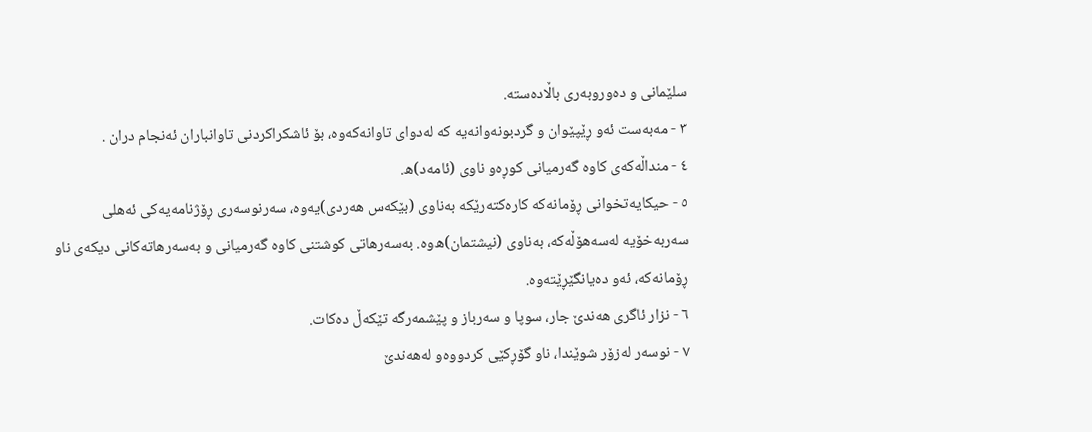سلێمانى و ده‌وروبه‌رى باڵاده‌سته‌.
٣ - مه‌به‌ست ئه‌و ڕێپێوان و گردبونه‌وانه‌یه‌ که‌ له‌دواى تاوانه‌که‌وه‌، بۆ ئاشکراکردنى تاوانباران ئه‌نجام دران .
٤ - منداڵه‌که‌ى کاوه‌ گه‌رمیانى کوڕه‌و ناوى (ئامه‌د)ه‌.
٥ - حیکایه‌تخوانى ڕۆمانه‌که‌ کاره‌کته‌رێکه‌ به‌ناوى (بێکه‌س هه‌ردی)یه‌وه‌، سه‌رنوسه‌رى ڕۆژنامه‌یه‌کى ئه‌هلى سه‌ربه‌خۆیه‌ له‌سه‌هۆڵه‌که‌، به‌ناوى (نیشتمان)ه‌وه‌. به‌سه‌رهاتى کوشتنى کاوه‌ گه‌رمیانى و به‌سه‌رهاته‌کانى دیکه‌ى ناو ڕۆمانه‌که‌، ئه‌و ده‌یانگێڕێته‌وه‌.
٦ - نزار ئاگرى هه‌ندێ‌ جار، سوپا و سه‌رباز و پێشمه‌رگه‌ تێکه‌ڵ ده‌کات.
٧ - نوسه‌ر له‌زۆر شوێندا، ناو گۆڕکێى کردووه‌و له‌هه‌ندێ‌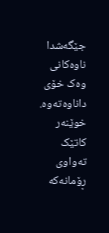جێگه‌شدا ناوه‌کانى وه‌ک خۆى داناوه‌ته‌وه‌. خوێنه‌ر کاتێک ته‌واوى ڕۆمانه‌که‌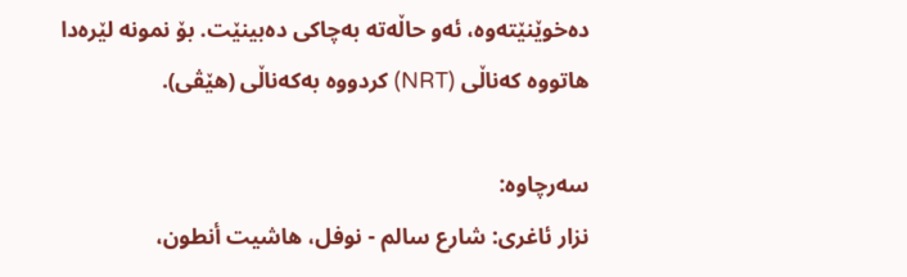ده‌خوێنێته‌وه‌، ئه‌و حاڵه‌ته‌ به‌چاکى ده‌بینێت. بۆ نمونه‌ لێره‌دا هاتووه‌ که‌ناڵی (NRT) کردووه‌ به‌که‌ناڵى (هێڤی).

سه‌رچاوه‌:
نزار ئاغری: شارع سالم - نوفل، هاشیت أنطون،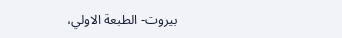بیروت- الطبعة‌ الاولي،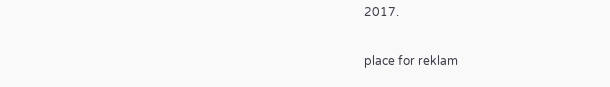2017.

place for reklam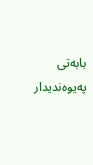بابه‌تی په‌یوه‌ندیدار